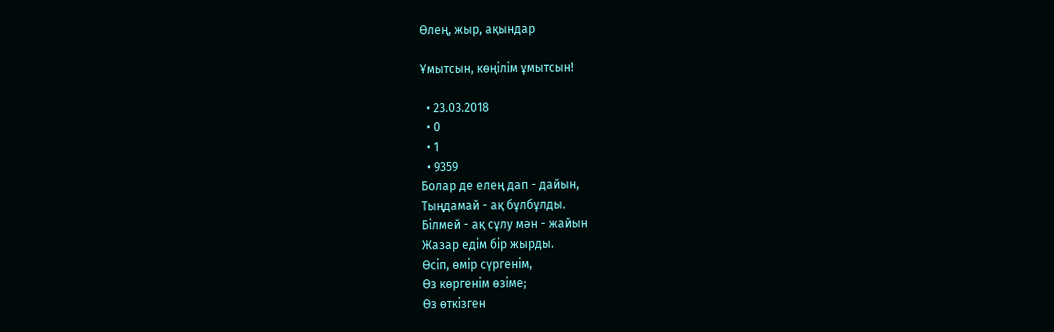Өлең, жыр, ақындар

Ұмытсын, көңілім ұмытсын!

  • 23.03.2018
  • 0
  • 1
  • 9359
Болар де елең дап - дайын,
Тыңдамай - ақ бұлбұлды.
Білмей - ақ сұлу мән - жайын
Жазар едім бір жырды.
Өсіп, өмір сүргенім,
Өз көргенім өзіме;
Өз өткізген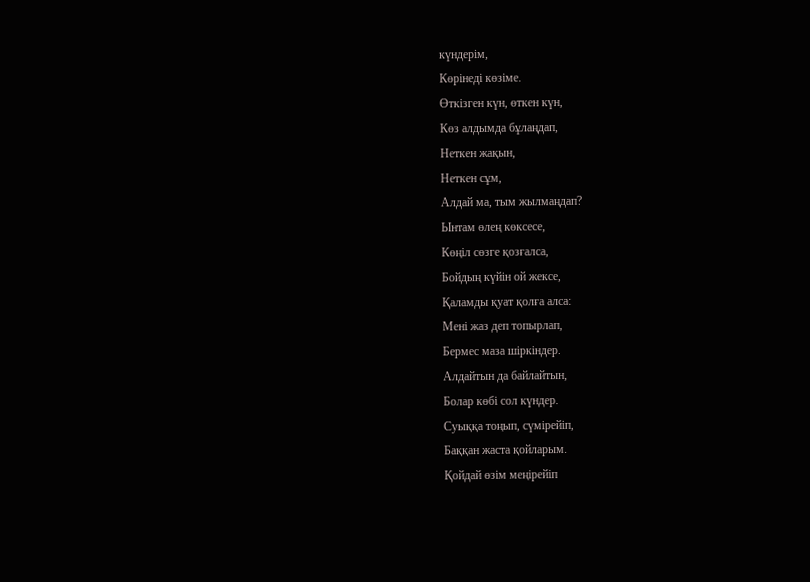күндерім,
Көрінеді көзіме.
Өткізген күн, өткен күн,
Көз алдымда бұлаңдап,
Неткен жақын,
Неткен сұм,
Алдай ма, тым жылмаңдап?
Ынтам өлең көксесе,
Көңіл сөзге қозғалса,
Бойдың күйін ой жексе,
Қаламды қуат қолға алса:
Мені жаз деп топырлап,
Бермес маза шіркіндер.
Алдайтын да байлайтын,
Болар көбі сол күндер.
Суыққа тоңып, сүмірейіп,
Баққан жаста қойларым.
Қойдай өзім меңірейіп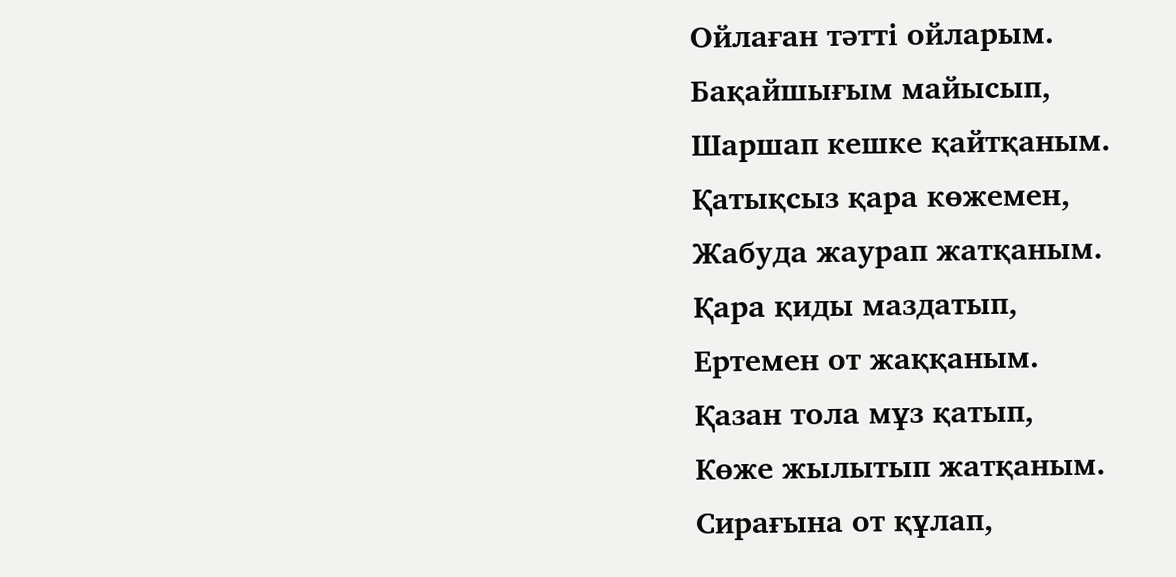Ойлаған тәтті ойларым.
Бақайшығым майысып,
Шаршап кешке қайтқаным.
Қатықсыз қара көжемен,
Жабуда жаурап жатқаным.
Қара қиды маздатып,
Ертемен от жаққаным.
Қазан тола мұз қатып,
Көже жылытып жатқаным.
Сирағына от құлап,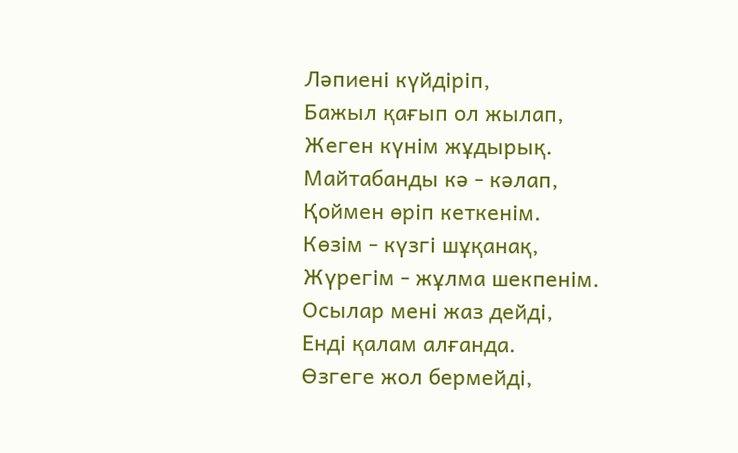Ләпиені күйдіріп,
Бажыл қағып ол жылап,
Жеген күнім жұдырық.
Майтабанды кә - кәлап,
Қоймен өріп кеткенім.
Көзім - күзгі шұқанақ,
Жүрегім - жұлма шекпенім.
Осылар мені жаз дейді,
Енді қалам алғанда.
Өзгеге жол бермейді,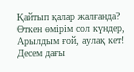Қайтып қалар жалғанда?
Өткен өмірім сол күндер,
Арылдым ғой, аулақ кет!
Десем дағы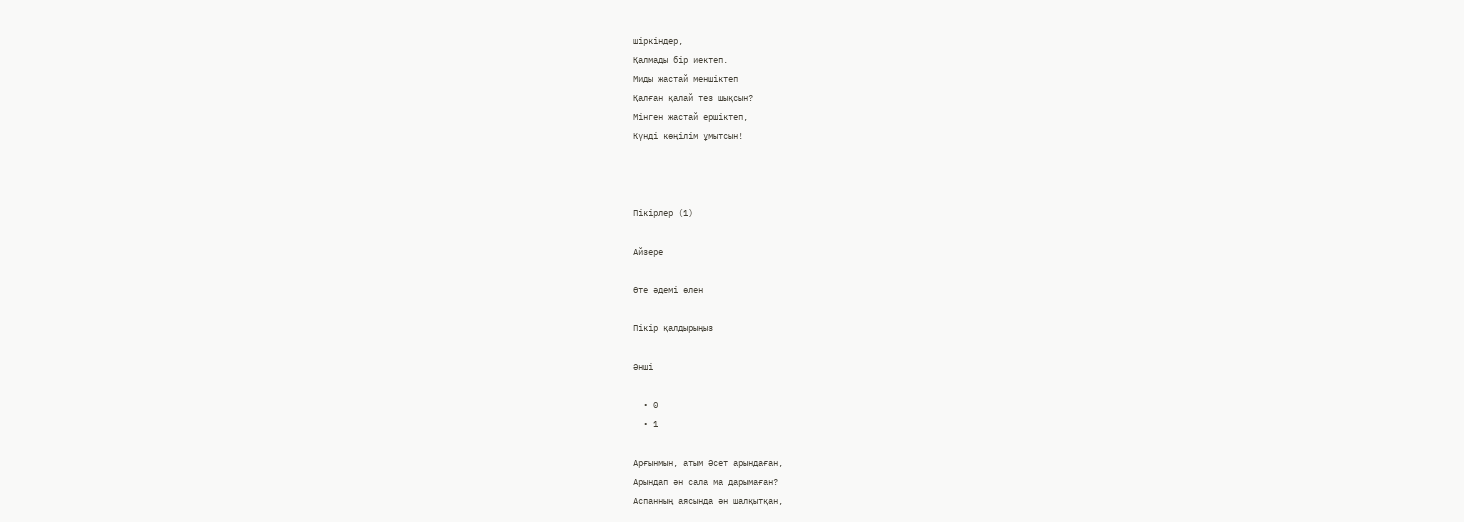шіркіндер,
Қалмады бір иектеп.
Миды жастай меншіктеп
Қалған қалай тез шықсын?
Мінген жастай ершіктеп,
Күнді көңілім ұмытсын!



Пікірлер (1)

Айзере

Өте әдемі өлен

Пікір қалдырыңыз

Әнші

  • 0
  • 1

Арғынмын, атым Әсет арындаған,
Арындап ән сала ма дарымаған?
Аспанның аясында ән шалқытқан,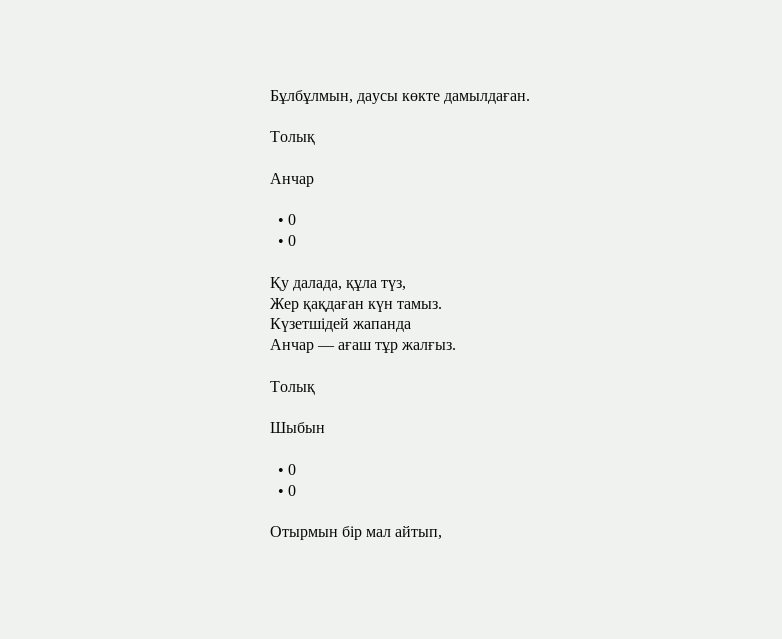Бұлбұлмын, даусы көкте дамылдаған.

Толық

Анчар

  • 0
  • 0

Қу далада, құла түз,
Жер қақдаған күн тамыз.
Күзетшідей жапанда
Анчар — ағаш тұр жалғыз.

Толық

Шыбын

  • 0
  • 0

Отырмын бір мал айтып,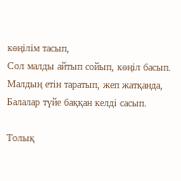көңілім тасып,
Сол малды айтып сойып, көңіл басып.
Малдың етін таратып, жеп жатқанда,
Балалар түйе баққан келді сасып.

Толық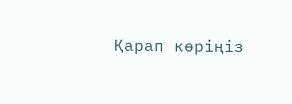Қарап көріңіз